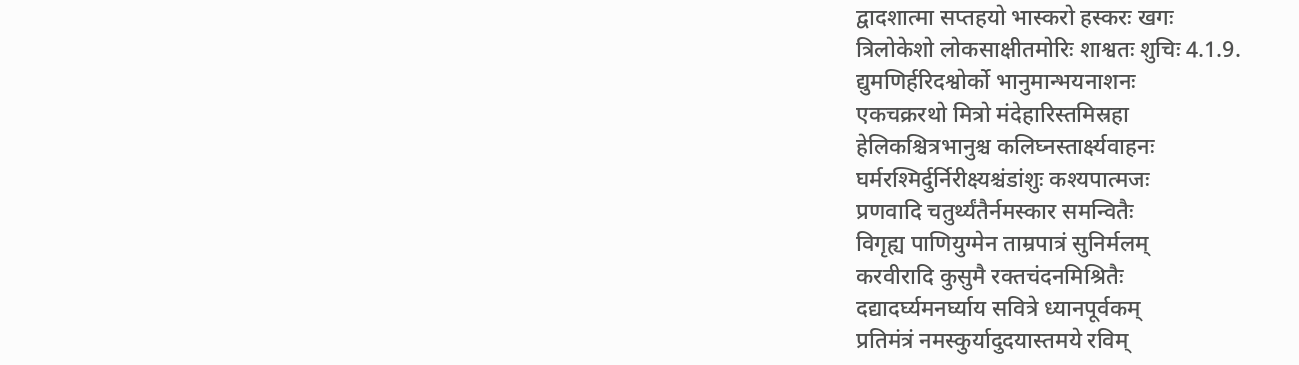द्वादशात्मा सप्तहयो भास्करो हस्करः खगः
त्रिलोकेशो लोकसाक्षीतमोरिः शाश्वतः शुचिः 4.1.9.
द्युमणिर्हरिदश्वोर्को भानुमान्भयनाशनः
एकचक्ररथो मित्रो मंदेहारिस्तमिस्रहा
हेलिकश्चित्रभानुश्च कलिघ्नस्तार्क्ष्यवाहनः
घर्मरश्मिर्दुर्निरीक्ष्यश्चंडांशुः कश्यपात्मजः
प्रणवादि चतुर्थ्यंतैर्नमस्कार समन्वितैः
विगृह्य पाणियुग्मेन ताम्रपात्रं सुनिर्मलम्
करवीरादि कुसुमै रक्तचंदनमिश्रितैः
दद्यादर्घ्यमनर्घ्याय सवित्रे ध्यानपूर्वकम्
प्रतिमंत्रं नमस्कुर्यादुदयास्तमये रविम्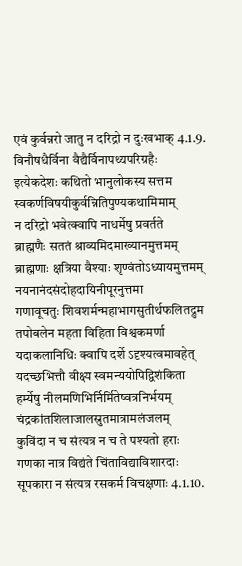एवं कुर्वन्नरो जातु न दरिद्रो न दुःखभाक् 4.1.9.
विनौषधैर्विना वैद्यैर्विनापथ्यपरिग्रहैः
इत्येकदेशः कथितो भानुलोकस्य सत्तम
स्वकर्णविषयीकुर्वन्नितिपुण्यकथामिमाम्
न दरिद्रो भवेत्क्वापि नाधर्मेषु प्रवर्तते
ब्राह्मणैः सततं श्राव्यमिदमाख्यानमुत्तमम्
ब्राह्मणाः क्षत्रिया वैश्याः शृण्वंतोऽध्यायमुत्तमम्
नयनानंदसंदोहदायिनीपूरनुत्तमा
गणावूचतुः शिवशर्मन्महाभागसुतीर्थफलितद्रुम
तपोबलेन महता विहिता विश्वकमर्णा
यदाकलानिधिः क्वापि दर्शे ऽदृश्यत्वमावहेत्
यदच्छभित्तौ वीक्ष्य स्वमन्ययोपिद्विशंकिता
हर्म्येषु नीलमणिभिर्निर्मितेष्वत्रनिर्भयम्
चंद्रकांतशिलाजालस्रुतमात्रामलंजलम्
कुविंदा न च संत्यत्र न च ते पश्यतो हराः
गणका नात्र विद्यंते चिंताविद्याविशारदाः
सूपकारा न संत्यत्र रसकर्म विचक्षणाः 4.1.10.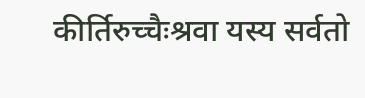कीर्तिरुच्चैःश्रवा यस्य सर्वतो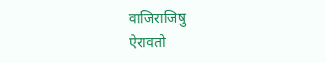वाजिराजिषु
ऐरावतो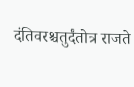दंतिवरश्चतुर्दंतोत्र राजते